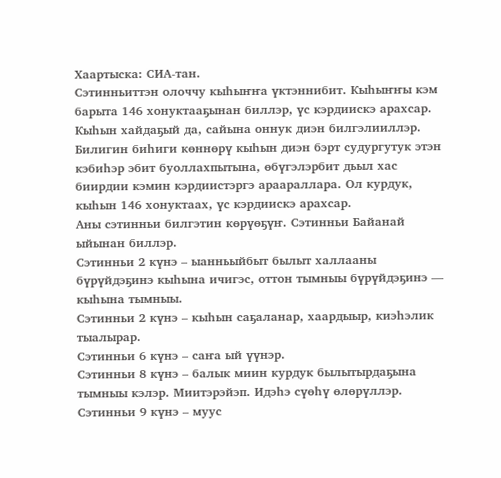Хаартыска: СИА-тан.
Сэтинньиттэн олоччу кыһыҥҥа үктэннибит. Кыһыҥҥы кэм барыта 146 хонуктааҕынан биллэр, үс кэрдиискэ арахсар. Кыһын хайдаҕый да, сайына оннук диэн билгэлииллэр.
Билигин биһиги көннөрү кыһын диэн бэрт судургутук этэн кэбиһэр эбит буоллахпытына, өбүгэлэрбит дьыл хас биирдии кэмин кэрдиистэргэ араараллара. Ол курдук, кыһын 146 хонуктаах, үс кэрдиискэ арахсар.
Аны сэтинньи билгэтин көрүөҕүҥ. Сэтинньи Байанай ыйынан биллэр.
Сэтинньи 2 күнэ – ыанньыйбыт былыт халлааны бүрүйдэҕинэ кыһына ичигэс, оттон тымныы бүрүйдэҕинэ — кыһына тымныы.
Сэтинньи 2 күнэ – кыһын саҕаланар, хаардыыр, киэһэлик тыалырар.
Сэтинньи 6 күнэ – саҥа ый үүнэр.
Сэтинньи 8 күнэ – балык миин курдук былытырдаҕына тымныы кэлэр. Миитэрэйэп. Идэһэ сүөһү өлөрүллэр.
Сэтинньи 9 күнэ – муус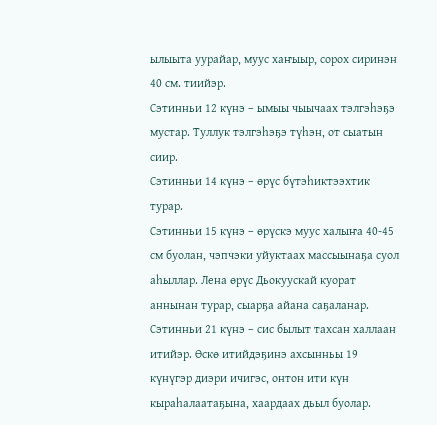ылыыта уурайар, муус хаҥыыр, сорох сиринэн 40 см. тиийэр.
Сэтинньи 12 күнэ – ымыы чыычаах тэлгэһэҕэ мустар. Туллук тэлгэһэҕэ түһэн, от сыатын сиир.
Сэтинньи 14 күнэ – өрүс бүтэһиктээхтик турар.
Сэтинньи 15 күнэ – өрүскэ муус халыҥа 40-45 см буолан, чэпчэки уйуктаах массыынаҕа суол аһыллар. Лена өрүс Дьокуускай куорат аннынан турар, сыарҕа айана саҕаланар.
Сэтинньи 21 күнэ – сис былыт тахсан халлаан итийэр. Өскө итийдэҕинэ ахсынньы 19 күнүгэр диэри ичигэс, онтон ити күн кыраһалаатаҕына, хаардаах дьыл буолар.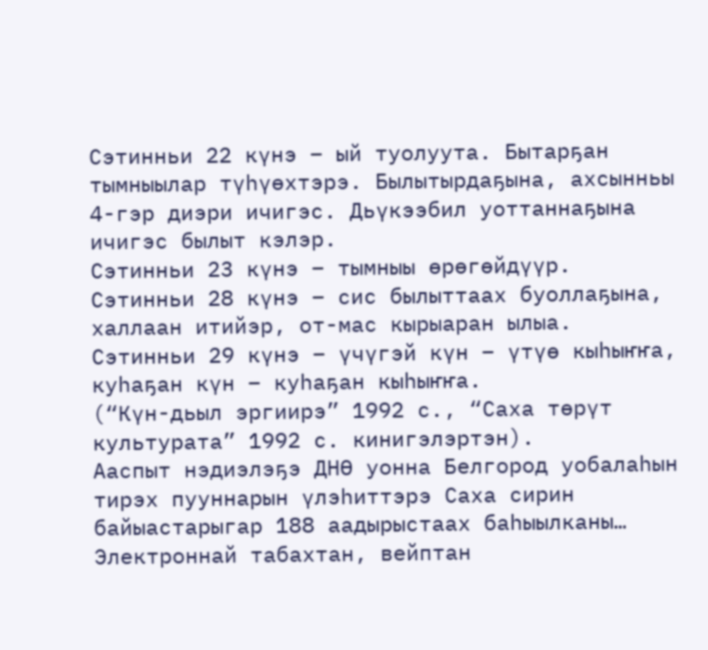Сэтинньи 22 күнэ – ый туолуута. Бытарҕан тымныылар түһүөхтэрэ. Былытырдаҕына, ахсынньы 4-гэр диэри ичигэс. Дьүкээбил уоттаннаҕына ичигэс былыт кэлэр.
Сэтинньи 23 күнэ – тымныы өрөгөйдүүр.
Сэтинньи 28 күнэ – сис былыттаах буоллаҕына, халлаан итийэр, от-мас кырыаран ылыа.
Сэтинньи 29 күнэ – үчүгэй күн – үтүө кыһыҥҥа, куһаҕан күн – куһаҕан кыһыҥҥа.
(“Күн-дьыл эргиирэ” 1992 с., “Саха төрүт культурата” 1992 с. кинигэлэртэн).
Ааспыт нэдиэлэҕэ ДНӨ уонна Белгород уобалаһын тирэх пууннарын үлэһиттэрэ Саха сирин байыастарыгар 188 аадырыстаах баһыылканы…
Электроннай табахтан, вейптан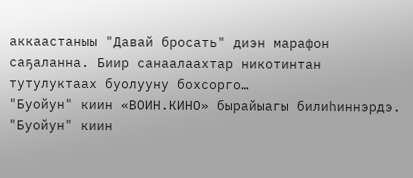аккаастаныы "Давай бросать" диэн марафон саҕаланна. Биир санаалаахтар никотинтан тутулуктаах буолууну бохсорго…
"Буойун" киин «ВОИН.КИНО» бырайыагы билиһиннэрдэ. "Буойун" киин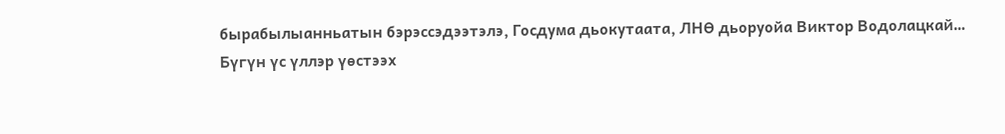бырабылыанньатын бэрэссэдээтэлэ, Госдума дьокутаата, ЛНӨ дьоруойа Виктор Водолацкай…
Бүгүн үс үллэр үөстээх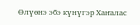Өлүөнэ эбэ күнүгэр Хаҥалас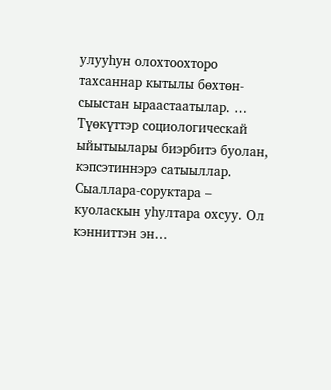улууһун олохтоохторо тахсаннар кытылы бөхтөн-сыыстан ыраастаатылар. …
Түөкүттэр социологическай ыйытыылары биэрбитэ буолан, кэпсэтиннэрэ сатыыллар. Сыаллара-соруктара – куоласкын уһултара охсуу. Ол кэнниттэн эн…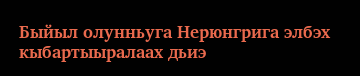Быйыл олунньуга Нерюнгрига элбэх кыбартыыралаах дьиэ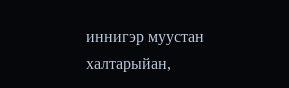иннигэр муустан халтарыйан,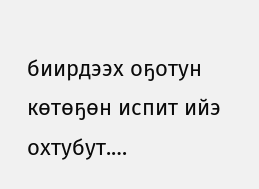биирдээх оҕотун көтөҕөн испит ийэ охтубут.…